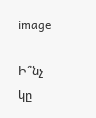image

Ի՞նչ կը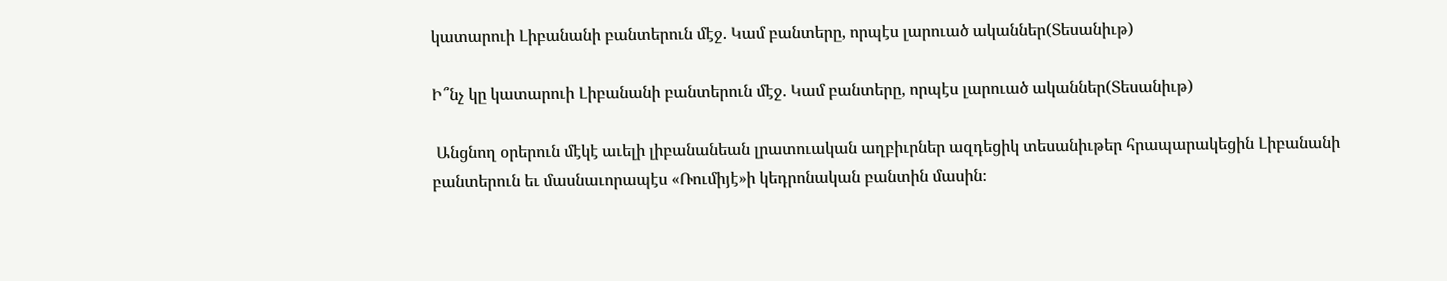կատարուի Լիբանանի բանտերուն մէջ. Կամ բանտերը, որպէս լարուած ականներ(Տեսանիւթ)

Ի՞նչ կը կատարուի Լիբանանի բանտերուն մէջ. Կամ բանտերը, որպէս լարուած ականներ(Տեսանիւթ)

 Անցնող օրերուն մէկէ աւելի լիբանանեան լրատուական աղբիւրներ ազդեցիկ տեսանիւթեր հրապարակեցին Լիբանանի բանտերուն եւ մասնաւորապէս «Ռումիյէ»ի կեդրոնական բանտին մասին։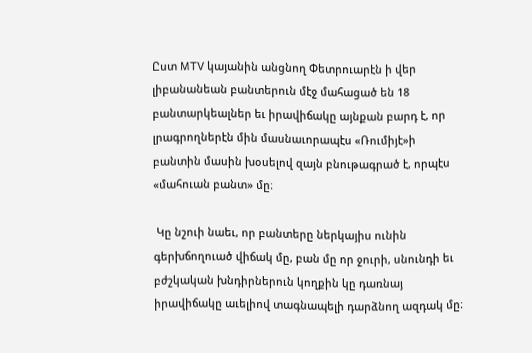Ըստ MTV կայանին անցնող Փետրուարէն ի վեր լիբանանեան բանտերուն մէջ մահացած են 18 բանտարկեալներ եւ իրավիճակը այնքան բարդ է, որ լրագրողներէն մին մասնաւորապէս «Ռումիյէ»ի բանտին մասին խօսելով զայն բնութագրած է, որպէս «մահուան բանտ» մը։

 Կը նշուի նաեւ, որ բանտերը ներկայիս ունին գերխճողուած վիճակ մը, բան մը որ ջուրի, սնունդի եւ բժշկական խնդիրներուն կողքին կը դառնայ իրավիճակը աւելիով տագնապելի դարձնող ազդակ մը։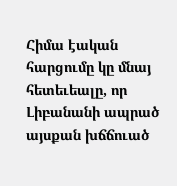Հիմա էական հարցումը կը մնայ հետեւեալը, որ Լիբանանի ապրած այսքան խճճուած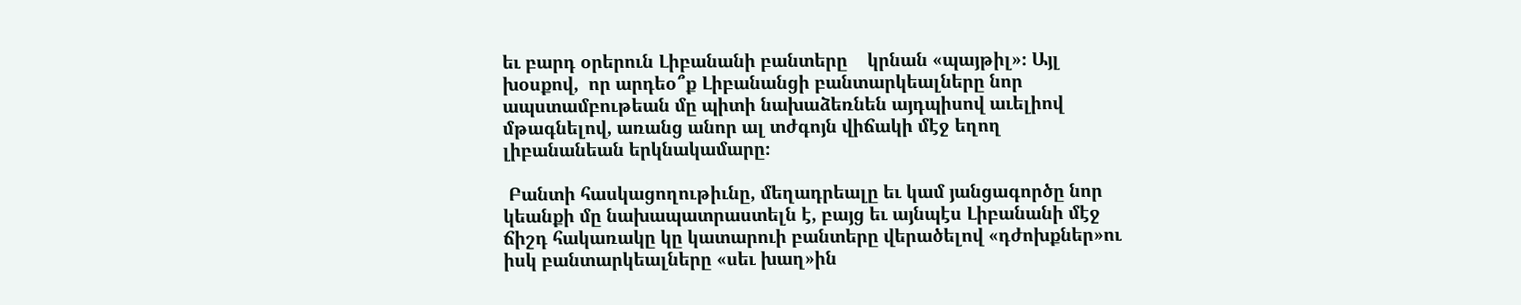եւ բարդ օրերուն Լիբանանի բանտերը    կրնան «պայթիլ»։ Այլ խօսքով,  որ արդեօ՞ք Լիբանանցի բանտարկեալները նոր ապստամբութեան մը պիտի նախաձեռնեն այդպիսով աւելիով մթագնելով, առանց անոր ալ տժգոյն վիճակի մէջ եղող լիբանանեան երկնակամարը։

 Բանտի հասկացողութիւնը, մեղադրեալը եւ կամ յանցագործը նոր կեանքի մը նախապատրաստելն է, բայց եւ այնպէս Լիբանանի մէջ ճիշդ հակառակը կը կատարուի բանտերը վերածելով «դժոխքներ»ու իսկ բանտարկեալները «սեւ խաղ»ին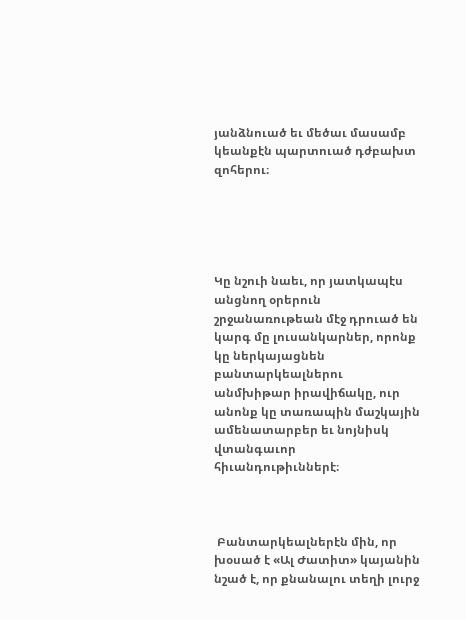յանձնուած եւ մեծաւ մասամբ կեանքէն պարտուած դժբախտ զոհերու։





Կը նշուի նաեւ, որ յատկապէս անցնող օրերուն շրջանառութեան մէջ դրուած են կարգ մը լուսանկարներ, որոնք կը ներկայացնեն բանտարկեալներու անմխիթար իրավիճակը, ուր անոնք կը տառապին մաշկային ամենատարբեր եւ նոյնիսկ վտանգաւոր հիւանդութիւններէ։



 Բանտարկեալներէն մին, որ խօսած է «Ալ Ժատիտ» կայանին նշած է, որ քնանալու տեղի լուրջ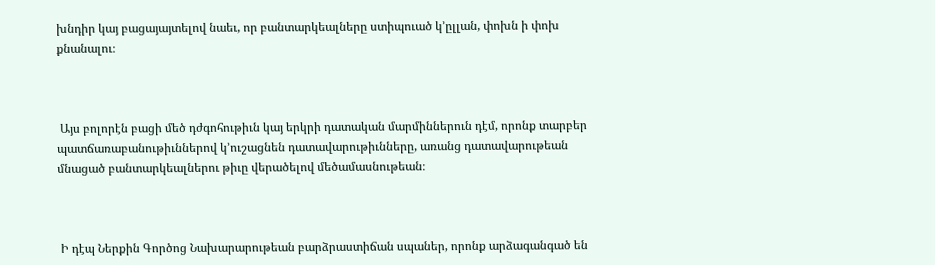խնդիր կայ բացայայտելով նաեւ, որ բանտարկեալները ստիպուած կ՚ըլլան, փոխն ի փոխ քնանալու։



 Այս բոլորէն բացի մեծ դժգոհութիւն կայ երկրի դատական մարմիններուն դէմ, որոնք տարբեր պատճառաբանութիւններով կ՚ուշացնեն դատավարութիւնները, առանց դատավարութեան մնացած բանտարկեալներու թիւը վերածելով մեծամասնութեան։



 Ի դէպ Ներքին Գործոց Նախարարութեան բարձրաստիճան սպաներ, որոնք արձագանգած են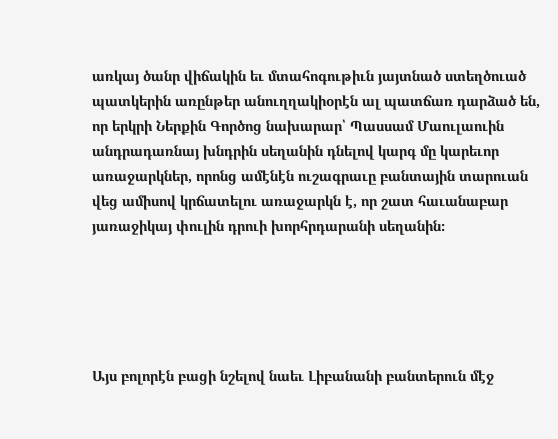առկայ ծանր վիճակին եւ մտահոգութիւն յայտնած ստեղծուած պատկերին առընթեր անուղղակիօրէն ալ պատճառ դարձած են, որ երկրի Ներքին Գործոց նախարար՝ Պասսամ Մաուլաուին անդրադառնայ խնդրին սեղանին դնելով կարգ մը կարեւոր առաջարկներ, որոնց ամէնէն ուշագրաւը բանտային տարուան վեց ամիսով կրճատելու առաջարկն է, որ շատ հաւանաբար յառաջիկայ փուլին դրուի խորհրդարանի սեղանին։





Այս բոլորէն բացի նշելով նաեւ Լիբանանի բանտերուն մէջ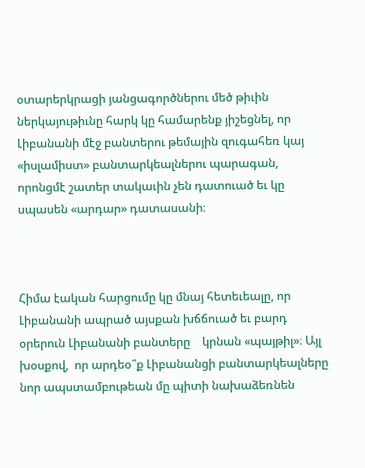օտարերկրացի յանցագործներու մեծ թիւին ներկայութիւնը հարկ կը համարենք յիշեցնել, որ Լիբանանի մէջ բանտերու թեմային զուգահեռ կայ «իսլամիստ» բանտարկեալներու պարագան, որոնցմէ շատեր տակաւին չեն դատուած եւ կը սպասեն «արդար» դատասանի։



Հիմա էական հարցումը կը մնայ հետեւեալը, որ Լիբանանի ապրած այսքան խճճուած եւ բարդ օրերուն Լիբանանի բանտերը    կրնան «պայթիլ»։ Այլ խօսքով,  որ արդեօ՞ք Լիբանանցի բանտարկեալները նոր ապստամբութեան մը պիտի նախաձեռնեն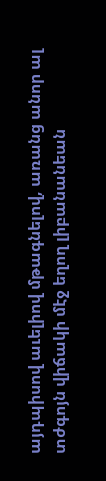այդպիսով աւելիով մթագնելով, առանց անոր ալ տժգոյն վիճակի մէջ եղող լիբանանեան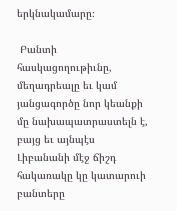երկնակամարը։

 Բանտի հասկացողութիւնը, մեղադրեալը եւ կամ յանցագործը նոր կեանքի մը նախապատրաստելն է, բայց եւ այնպէս Լիբանանի մէջ ճիշդ հակառակը կը կատարուի բանտերը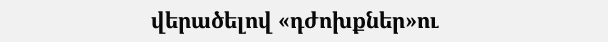վերածելով «դժոխքներ»ու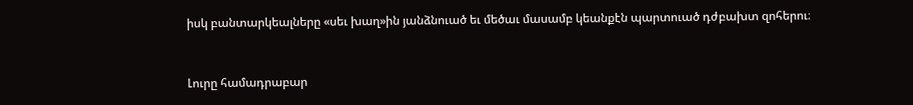իսկ բանտարկեալները «սեւ խաղ»ին յանձնուած եւ մեծաւ մասամբ կեանքէն պարտուած դժբախտ զոհերու։



Լուրը համադրաբար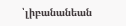՝լիբանանեան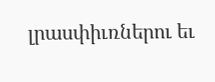լրասփիւռներու եւ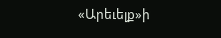«Արեւելք»ի